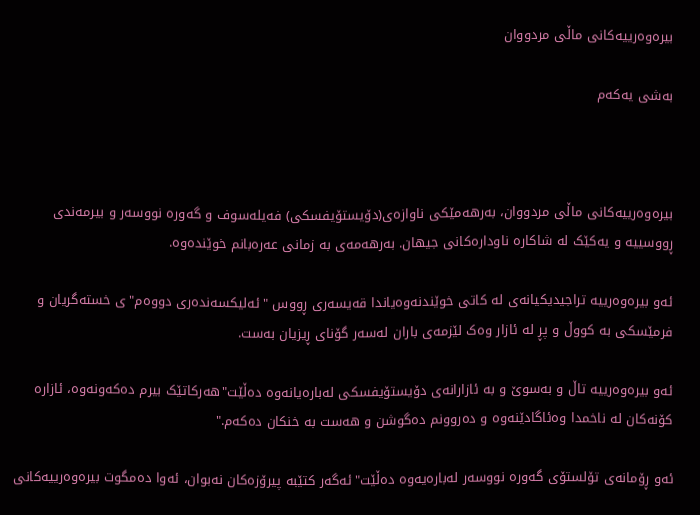بیرەوەرییەکانی ماڵی مردووان

به‌شی یه‌كه‌م



بیرەوەرییەکانی ماڵی مردووان، بەرهەمێکی ناوازەی(دۆیستۆیفسکی) فەیلەسوف و گەورە نووسەر و بیرمەندی ڕووسییە و یەکێک لە شاکارە ناودارەکانی جیهان. بەرهەمەی بە زمانی عەرەبانم خوێندەوە.

ئەو بیرەوەرییە تراجیدیکیانەی لە کاتی خوێندنەوەیاندا قەیسەری ڕووس "ئەلیکسەندەری دووەم"ی خستەگریان و فرمێسکی بە کووڵ و پڕ لە ئازار وەک لێزمەی باران لەسەر گۆنای ڕیزیان بەست.

ئەو بیرەوەرییە تاڵ و بەسوێ و بە ئازارانەی دۆیستۆیفسکی لەبارەیانەوە دەڵێت"هەرکاتێک بیرم دەکەونەوە، ئازارە کۆنەکان لە ناخمدا وەئاگادێنەوە و دەروونم دەگوشن و هەست بە خنکان دەکەم."

ئەو ڕۆمانەی تۆلستۆی گەورە نووسەر لەبارەیەوە دەڵێت"ئەگەر کتێبە پیرۆزەکان نەبوان، ئەوا دەمگوت بیرەوەرییەکانی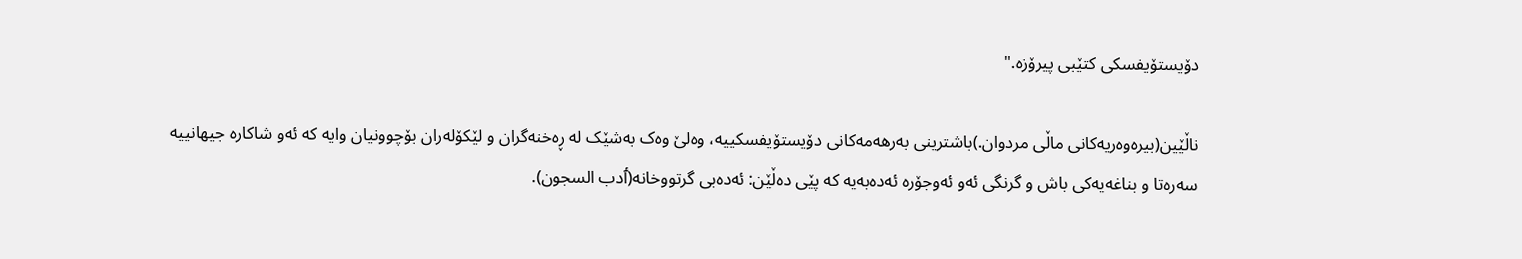دۆیستۆیفسکی کتێبی پیرۆزە."

ناڵێین(بیرەوەریەکانی ماڵی مردوان.)باشترینی بەرهەمەکانی دۆیستۆیفسکییه، وەلێ وەک بەشێک لە ڕەخنەگران و لێکۆلەران بۆچوونیان وایه کە ئەو شاکارە جیهانییە سەرەتا و بناغەیەکی باش و گرنگی ئەو ئەوجۆرە ئەدەبەیە کە پێی دەڵێن: ئەدەبی گرتووخانە(ٲدب السجون).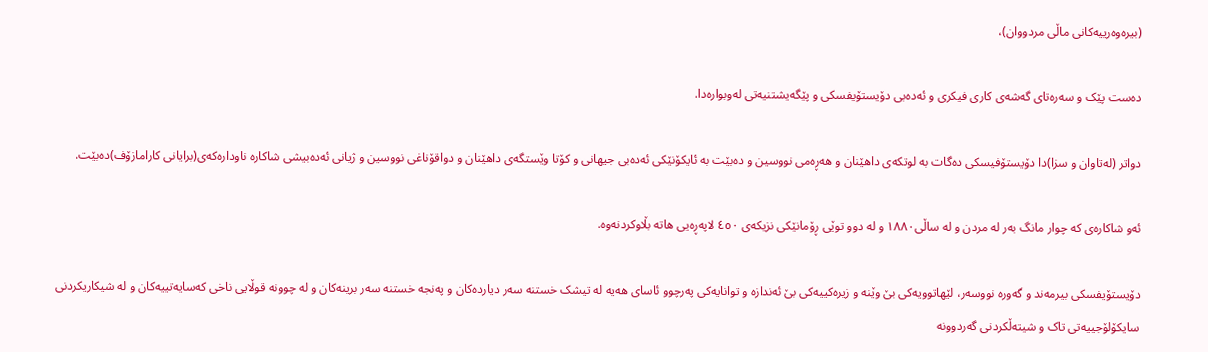(بیرەوەرییەکانی ماڵی مردووان)،

دەست پێک و سەرەتای گەشەی کاری فیکری و ئەدەبی دۆیستۆیفسکی و پێگەیشتنیەتی لەوبوارەدا.

دواتر (لەتاوان و سزا)دا دۆیستۆفیسکی دەگات بە لوتکەی داهێنان و هەڕەمی نووسین و دەبێت بە ئایکۆنێکی ئەدەبی جیهانی و کۆتا وێستگەی داهێنان و دواقۆناغی نووسین و ژیانی ئەدەبیشی شاکارە ناودارەکەی(برایانی کارامازۆف)دەبێت.

ئەو شاکارەی کە چوار مانگ بەر لە مردن و لە ساڵی١٨٨٠ و لە دوو توێی ڕۆمانێکی نزیکەی ٤٥٠ لاپەڕەیی هاتە بڵاوکردنەوە.

دۆیستۆیفسکی بیرمەند و گەورە نووسەر، لێهاتوویەکی بێ وێنە و زیرەکییەکی بێ ئەندازە و توانایەکی پەرچوو ئاسای هەیە لە تیشک خستنە سەر دیاردەکان و پەنجە خستنە سەر برینەکان و لە چوونە قوڵایی ناخی کەسایەتییەکان و لە شیکاریکردنی سایکۆلۆجییەتی تاک و شیتەڵکردنی گەردوونە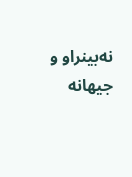نەبینراو و جیهانە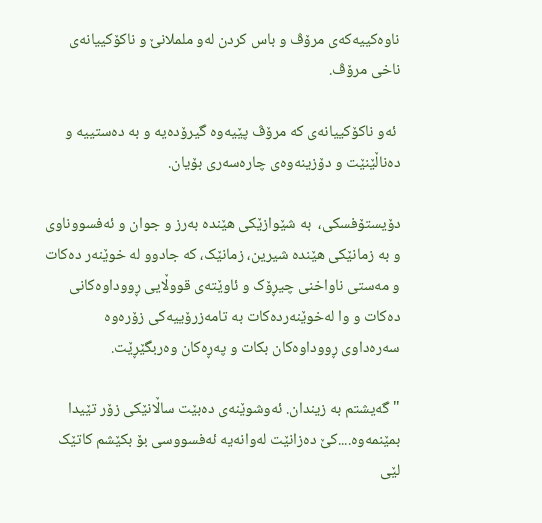ناوەکییەکەی مرۆڤ و باس کردن لەو ململانێ و ناکۆکییانەی ناخی مرۆڤ.

 ئەو ناکۆکییانەی کە مرۆڤ پێیەوە گیرۆدەیە و بە دەستییە و دەناڵێنێت و دۆزینەوەی چارەسەری بۆیان.

دۆیستۆفسکی،  بە شێوازێکی هێندە بەرز و جوان و ئەفسووناوی و بە زمانێکی هێندە شیرین، زمانێک، کە جادوو لە خوێنەر دەکات و مەستی ناواخنی چیڕۆک و ئاوێتەی قووڵایی ڕووداوەکانی دەکات و وا لەخوێنەردەکات بە تامەزرۆییەکی زۆرەوە سەرەداوی ڕووداوەکان بکات و پەڕەکان وەربگێڕێت.

"گەیشتم بە زیندان. ئەوشوێنەی دەبێت ساڵانێکی زۆر تێیدا بمێنمەوە....کێ دەزانێت لەوانەیه ئەفسووسی بۆ بکێشم کاتێک لێی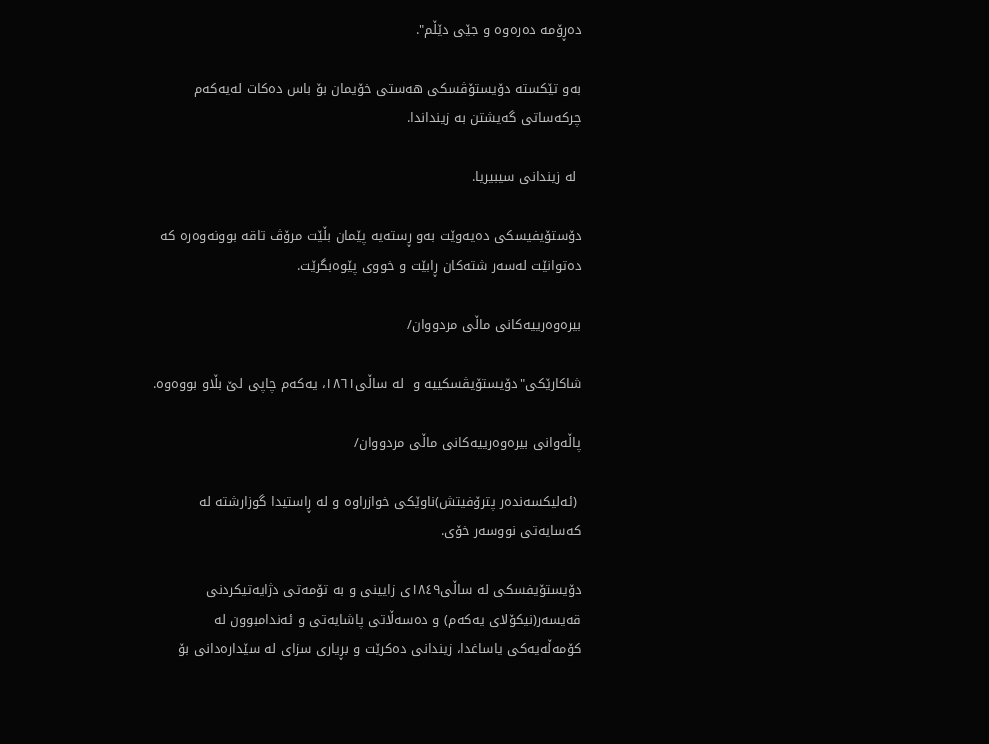دەڕۆمە دەرەوە و جێی دێڵم".

بەو تێکستە دۆیستۆڤسکی هەستی خۆیمان بۆ باس دەکات لەیەکەم چرکەساتی گەیشتن بە زینداندا.

 لە زیندانی سیبیریا.

دۆستۆیفیسکی دەیەوێت بەو ڕستەیە پێمان بڵێت مرۆڤ تاقە بوونەوەرە کە دەتوانێت لەسەر شتەکان ڕابێت و خووی پێوەبگرێت.

بیرەوەرییەکانی ماڵی مردووان/

شاکارێکی"دۆیستۆیڤسکییە و  لە ساڵی١٨٦١، یەکەم چاپی لێ بڵاو بووەوە.

پاڵەوانی بیرەوەرییەکانی ماڵی مردووان/

 (ئەلیکسەندەر پترۆفیتش)ناوێکی خوازراوە و لە ڕاستیدا گوزارشتە لە کەسایەتی نووسەر خۆی.

دۆیستۆیفسکی لە ساڵی١٨٤٩ی زایینی و بە تۆمەتی دژایەتیکردنی قەیسەر(نیکۆلای یەکەم) و دەسەڵاتی پاشایەتی و ئەندامبوون لە کۆمەڵەیەکی یاساغدا، زیندانی دەکرێت و بڕیاری سزای لە سێدارەدانی بۆ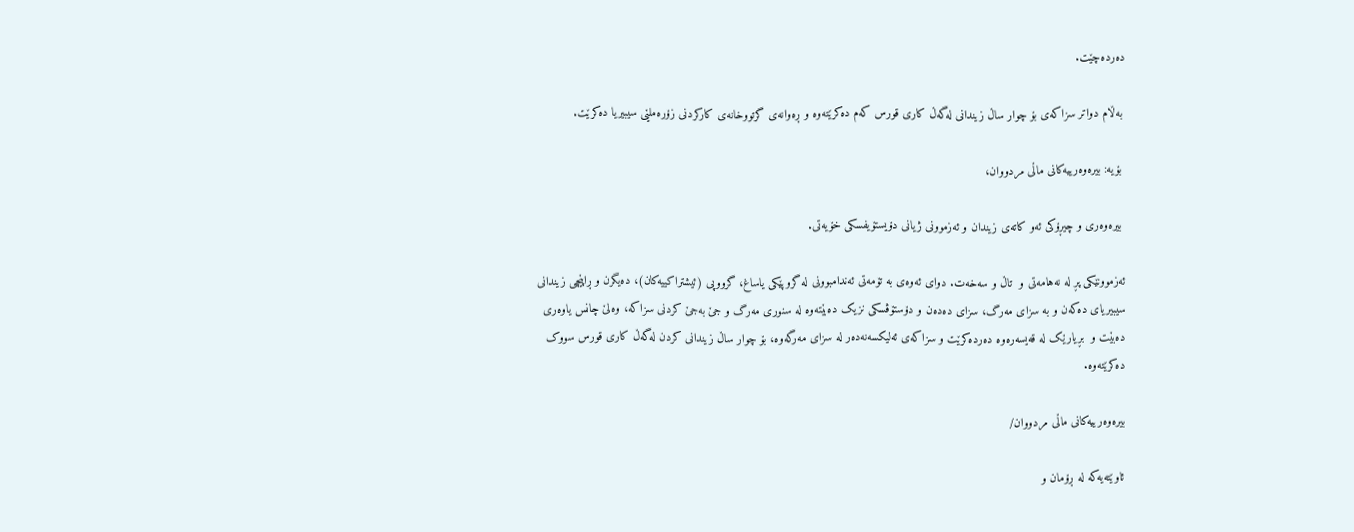دەردەچێت.

 بەڵام دواتر سزاکەی بۆ چوار ساڵ زیندانی لەگەڵ کاری قورس کەم دەکرێتەوە و ڕەوانەی گرتووخانەی کارکردنی زۆرەملێی سیبیریا دەکرێت.

 بۆیە: بیرەوەرییەکانی ماڵی مردووان،

 بیرەوەری و چیڕۆکی ئەو کاتەی زیندان و ئەزموونی ژیانی دۆیستۆیفسکی خۆیەتی.

ئەزموونێکی پڕ لە نەهامەتی و  تاڵ و سەخەت. دوای ئەوەی بە تۆمەتی ئەندامبوونی لە گروپێکی یاساغ، گرووپی (ئیشتراکییەکان)، دەیگرن و ڕاپێچی زیندانی سیبیریای دەکەن و به سزای مەرگ، سزای دەدەن و دۆستۆڤسکی نزیک دەبێتەوە لە سنوری مەرگ و جێ بەجێ کردنی سزاکە، وەلێ چانس یاوەری دەبێت و  بڕیارێک لە قەیسەرەوە دەردەکرێت و سزاکەی ئەلیکسەنەدەر لە سزای مەرگەوە، بۆ چوار ساڵ زیندانی کردن لەگەڵ کاری قورس سووک دەکرێتەوە.

بیرەوەرییەکانی ماڵی مردووان/

ئاوێتەیەکە لە ڕۆمان و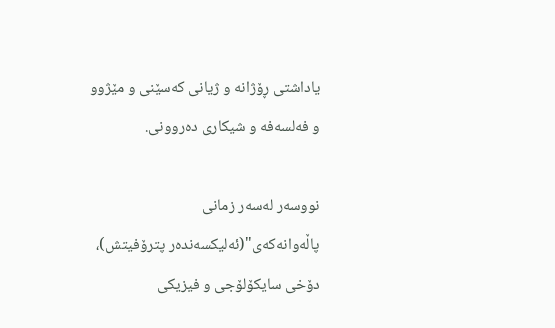یاداشتی ڕۆژانە و ژیانی کەسێنی و مێژوو و فەلسەفە و شیکاری دەروونی.

نووسەر لەسەر زمانی پاڵەوانەکەی"(ئەلیکسەندەر پترۆفیتش)، دۆخی سایکۆلۆجی و فیزیکی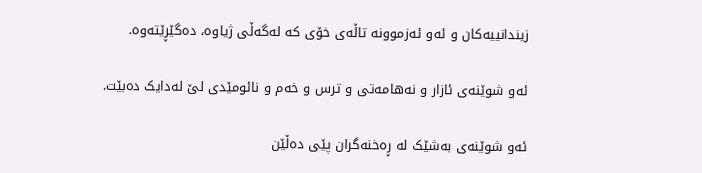زیندانییەکان و ئەو ئەزموونە تاڵەی خۆی کە لەگەڵی ژیاوە، دەگێڕێتەوە.

ئەو شوێنەی ئازار و نەهامەتی و ترس و خەم و نائومێدی لێ لەدایک دەبێت.

ئەو شوێنەی بەشێک لە ڕەخنەگران پێی دەڵێن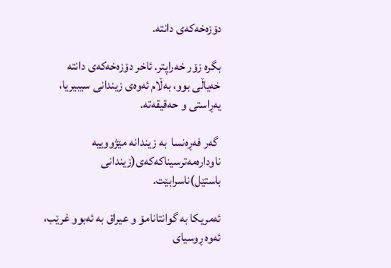دۆزەخەکەی دانتە.

بگرە زۆر خەراپتر. ئاخر دۆزەخەکەی دانتە خەیاڵی بوو، بەڵام ئەوەی زیندانی سیبیریا، یەڕاستی و حەقیقەتە.

 گەر فەڕەنسا  بە زیندانە مێژووییە ناودارەمەترسیناکەکەی(زیندانی باستێل)ناسرابێت.

ئەمریکا بە گوانتانامۆ و عیراق بە ئەبوو غرێب، ئەوە ڕوسیای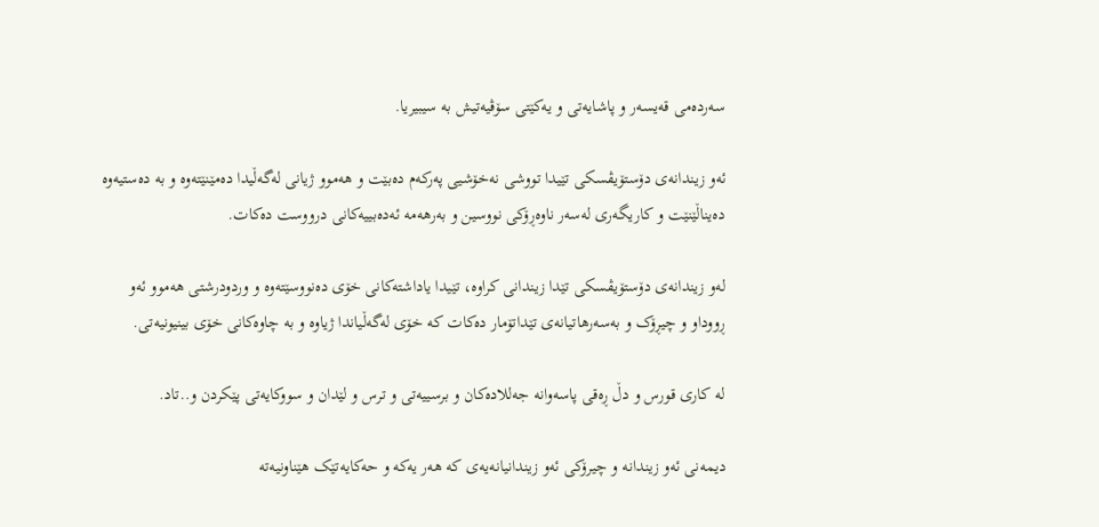سەردەمی قەیسەر و پاشایەتی و یەکێتی سۆڤیەتیش بە سیبیریا.

ئەو زیندانەی دۆستۆیڤسکی تێیدا تووشی نەخۆشیی پەرکەم دەبێت و هەموو ژیانی لەگەڵیدا دەمێنێتەوە و بە دەستیەوە دەیناڵێنێت و کاریگەری لەسەر ناوەڕۆکی نووسین و بەرهەمە ئەدەبییەکانی درووست دەکات.

لەو زیندانەی دۆستۆیڤسکی تێدا زیندانی کراوە، تێیدا یاداشتەکانی خۆی دەنووسێتەوە و وردودرشتی هەموو ئەو ڕووداو و چیڕۆک و بەسەرهاتیانەی تێداتۆمار دەکات کە خۆی لەگەڵیاندا ژیاوە و بە چاوەکانی خۆی بینیونیەتی.

لە کاری قورس و دڵ ڕەقی پاسەوانە جەللادەکان و برسییەتی و ترس و لێدان و سووکایەتی پێکردن و..تاد.

دیمەنی ئەو زیندانە و چیرۆکی ئەو زیندانیانەیەی کە هەر یەکە و حەکایەتێک هێناونیەتە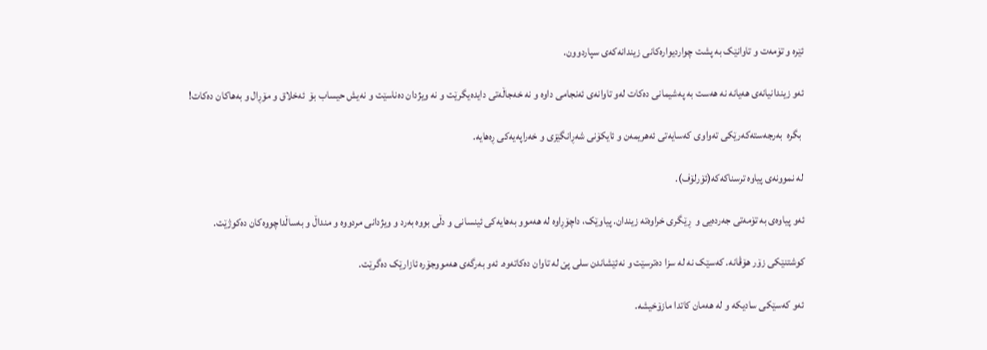ئێرە و تۆمەت و تاوانێک بە پشت چواردیوارەکانی زیندانەکەی سپاردوون.

ئەو زیندانیانەی هەیانە نە هەست بە پەشیمانی دەکات لەو تاوانەی ئەنجامی داوە و نە خەجاڵەتی دایدەیگرێت و نە ویژدان دەناسێت و نەیش حیساب بۆ  ئەخلاق و مۆڕال و بەهاکان دەکات!

 بگرە  بەرجەستەکەرێکی تەواوی کەسایەتی ئەهریمەن و ئایکۆنی شەڕانگێزی و خەراپەیەکی ڕەهایە.

لە نموونەی پیاوە ترسناکەکە(ئۆرلۆف).

ئەو پیاوەی بە تۆمەتی جەردەیی و  ڕێگری خراوەتە زیندان. پیاوێک، داچۆڕاوە لە هەموو بەهایەکی ئینسانی و دڵی بووە بەرد و ویژدانی مردووە و منداڵ و بەساڵداچووەکان دەکوژێت.

کوشتنێکی زۆر هۆڤانە. کەسێک نە لە سزا دەترسێت و نەئێشاندن سلی پێ لە تاوان دەکاتەوە. ئەو بەرگەی هەمووجۆرە ئازارێک دەگرێت.

ئەو کەسێکی سادیکە و لە هەمان کاتدا مازۆخیشە.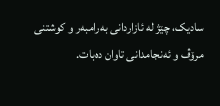سادیک، چێژ لە ئازاردانی بەرامبەر و کوشتنی مرۆڤ و ئەنجامدانی تاوان دەبات.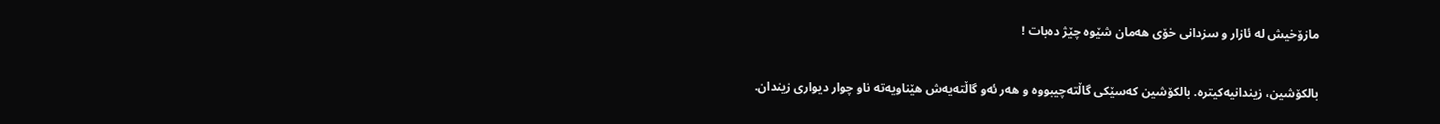مازۆخیش لە ئازار و سزدانی خۆی هەمان شێوە چێژ دەبات !

بالکۆشین، زیندانیەکیترە. بالکۆشین کەسێکی گاڵتەچیبووە و هەر ئەو گاڵتەیەش هێناویەتە ناو چوار دیواری زیندان.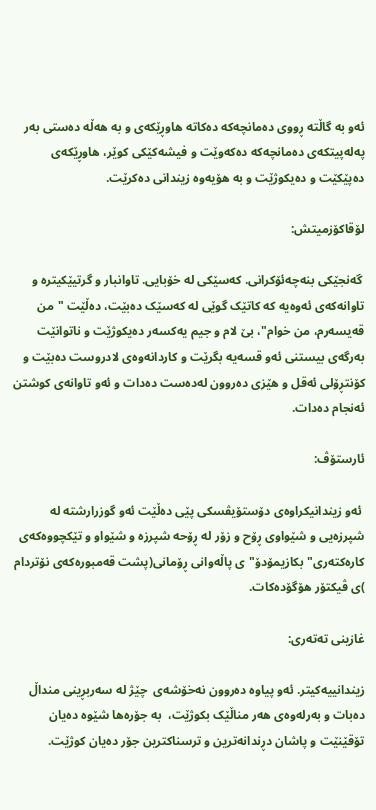ئەو بە گاڵتە ڕووی دەمانچەکە دەکاتە هاوڕێکەی و بە هەڵە دەستی بەر پەلەپیتکەی دەمانچەکە دەکەوێت و فیشەکێکی کوێر، هاوڕێکەی دەپێکێت و دەیکوژێت و بە هۆیەوە زیندانی دەکرێت.

لۆقاکۆزمیتش:

 گەنجێکی بنەچەئۆکرانی. کەسێکی لە خۆبایی. تاوانبار و گرتیێکیترە و تاوانەکەی ئەوەیە کە کاتێک گوێی لە کەسێک دەبێت، دەڵێت "من قەیسەرم، من خوام"، بێ لام و جیم یەکسەر دەیکوژێت و ناتوانێت بەرگەی بیستنی ئەو قسەیە بگرێت و کاردانەوەی لادروست دەبێت و کۆنتڕۆلی ئەقل و هێزی دەروون لەدەست دەدات و ئەو تاوانەی کوشتن ئەنجام دەدات.

ئارستۆڤ:

 ئەو زیندانیکراوەی دۆستۆیڤسکی پێی دەڵێت ئەو گوزرارشتە لە شپرزەیی و شێواوی ڕۆح و زۆر لە ڕۆحە شپرزە و شێواو و تێکچووەکەی کارەکتەری"بکازیمۆدۆ"ی پاڵەوانی ڕۆمانی(پشت قەمبورەکەی نۆتردام )ی ڤیکتۆر هۆگۆدەکات.

غازینی تەتەری:

زیندانییەکیتر. ئەو پیاوە دەروون نەخۆشەی  چێژ لە سەربڕینی منداڵ دەبات و بەرلەوەی هەر مناڵێک بکوژێت،  بە جۆرەها شێوە دەیان تۆقێنێت و پاشان دڕندانەترین و ترسناکترین جۆر دەیان کوژێت.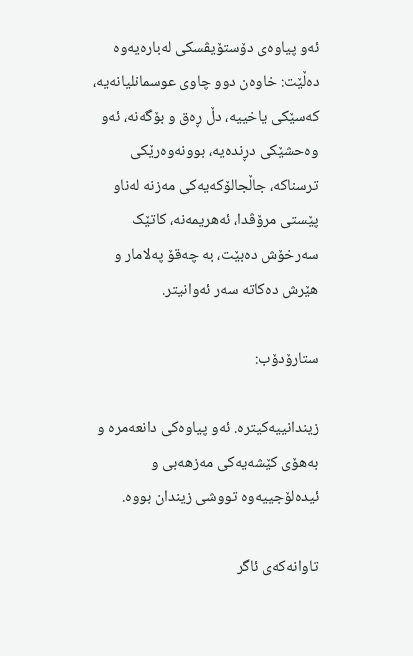ئەو پیاوەی دۆستۆیڤسکی لەبارەیەوە دەڵێت: خاوەن دوو چاوی عوسمانلیانەیە، کەسێکی یاخییە، دڵ ڕەق و بۆگەنە، ئەو وەحشێکی دڕندەیە، بوونەوەرێکی ترسناکە، جاڵجالۆکەیەکی مەزنە لەناو پێستی مرۆڤدا، ئەهریمەنە، کاتێک سەرخۆش دەبێت، بە چەقۆ پەلامار و هێرش دەکاتە سەر ئەوانیتر.

ستارۆدۆب:

زیندانییەکیترە. ئەو پیاوەکی دانعەمرە و بەهۆی کێشەیەکی مەزهەبی و ئیدەلۆجییەوە تووشی زیندان بووە.

تاوانەکەی ئاگر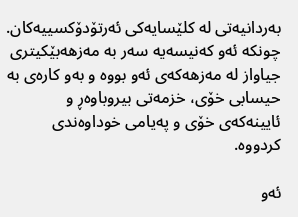بەردانیەتی لە کلێسایەکی ئەرتۆدۆکسییەکان. چونکە ئەو کەنیسەیە سەر بە مەزهەبێکیتری جیاواز لە مەزهەکەی ئەو بووە و بەو کارەی بە حیسابی خۆی، خزمەتی بیروباوەڕ و ئایینەکەی خۆی و پەیامی خوداوەندی کردووە.

ئەو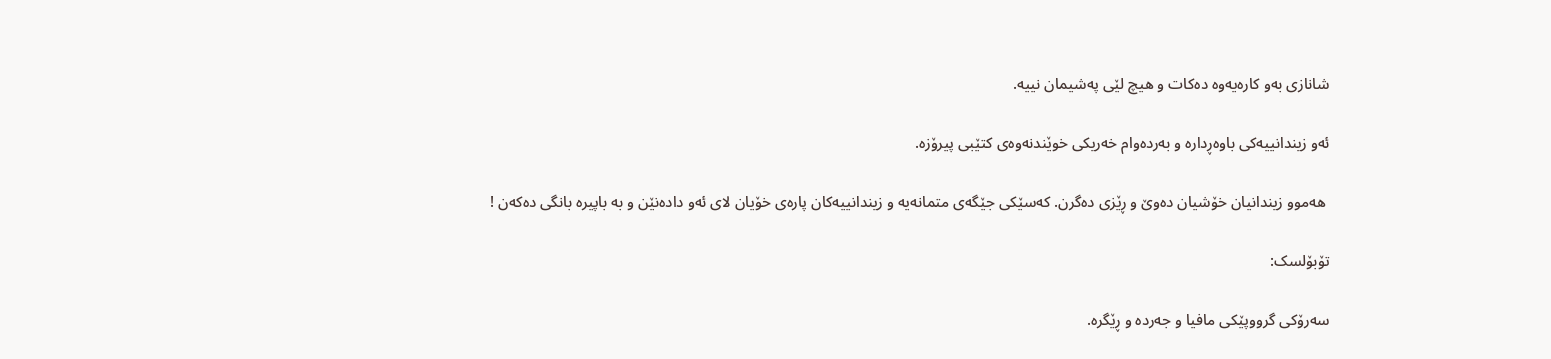شانازی بەو کارەیەوە دەکات و هیچ لێی پەشیمان نییە.

ئەو زیندانییەکی باوەڕدارە و بەردەوام خەریکی خوێندنەوەی کتێبی پیرۆزە.

 هەموو زیندانیان خۆشیان دەوێ و ڕێزی دەگرن. کەسێکی جێگەی متمانەیە و زیندانییەکان پارەی خۆیان لای ئەو دادەنێن و بە باپیرە بانگی دەکەن !

تۆبۆلسک:

سەرۆکی گرووپێکی مافیا و جەردە و ڕێگرە.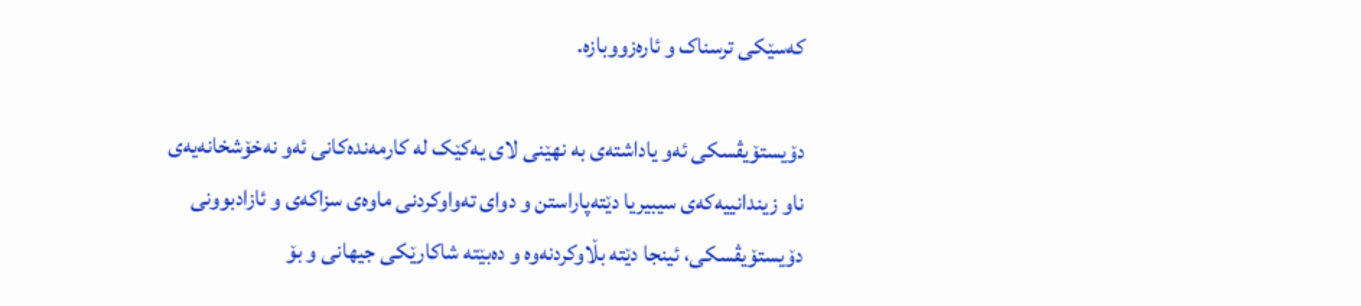کەسێکی ترسناک و ئارەزووبازە.

دۆیستۆیڤسکی ئەو یاداشتەی بە نهێنی لای یەکێک لە کارمەندەکانی ئەو نەخۆشخانەیەی ناو زیندانییەکەی سیبیریا دێتەپاراستن و دوای تەواوکردنی ماوەی سزاکەی و ئازادبوونی دۆیستۆیڤسکی، ئینجا دێتە بڵاوکردنەوە و دەبێتە شاکارێکی جیهانی و بۆ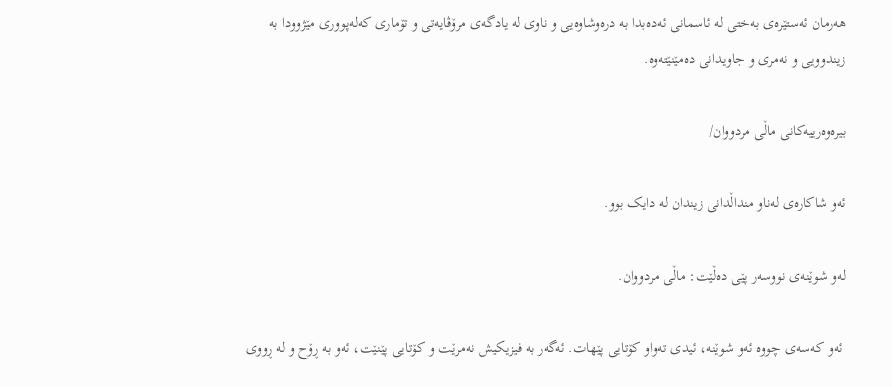هەرمان ئەستێرەی بەختی لە ئاسمانی ئەدەبدا بە درەوشاوەیی و ناوی لە یادگەی مرۆڤایەتی و تۆماری کەلەپووری مێژوودا بە زیندوویی و نەمری و جاویدانی دەمێنێتەوە.

بیرەوەرییەکانی ماڵی مردووان/

ئەو شاکارەی لەناو منداڵدانی زیندان لە دایک بوو.

لەو شوێنەی نووسەر پێی دەڵێت: ماڵی مردووان.

 ئەو کەسەی چووە ئەو شوێنە، ئیدی تەواو کۆتایی پێهات. ئەگەر بە فیزیکیش نەمرێت و کۆتایی پێنێت، ئەو بە ڕۆح و لە ڕووی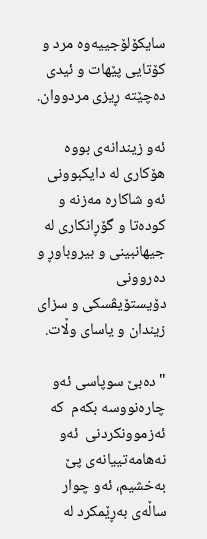سایکۆلۆجییەوە مرد و کۆتایی پێهات و ئیدی دەچێتە ڕیزی مردووان.

ئەو زیندانەی بووە هۆکاری لە دایکبوونی ئەو شاکارە مەزنە و کودەتا و گۆڕانکاری لە جیهانبینی و بیروباوڕ و دەروونی دۆیستۆیڤسکی و سزای زیندان و یاسای وڵات.

"دەبێ سوپاسی ئەو چارەنووسە بکەم  کە ئەزموونکردنی  ئەو نەهامەتییانەی پێ بەخشیم، ئەو چوار ساڵەی بەڕێمکرد لە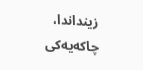زینداندا، چاکەیەکی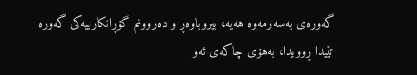گەورەی بەسەرمەوە هەیە، بیروباوەڕ و دەروونم گۆڕانکارییەکی گەورە تێیدا ڕوویدا، بەهۆی چاکەی ئەو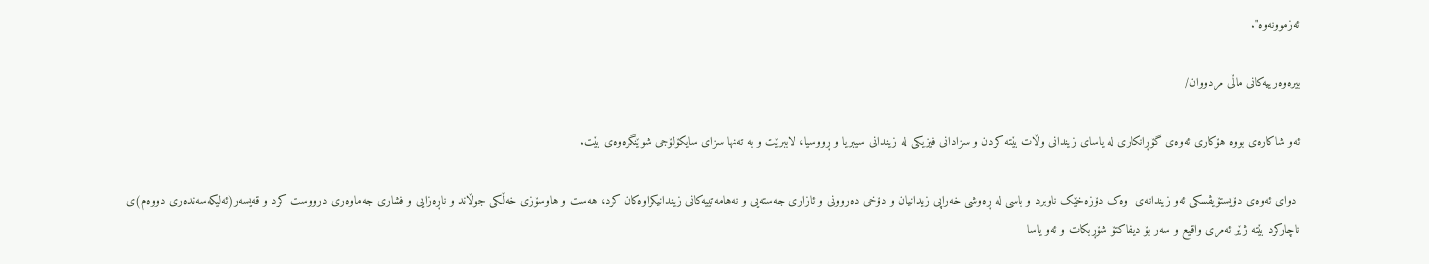ئەزموونەوە".

بیرەوەرییەکانی ماڵی مردووان/

ئەو شاکارەی بووە هۆکاری ئەوەی گۆڕانکاری لە یاسای زیندانی وڵات بێتە کردن و سزادانی فیزیکی لە زیندانی سیبریا و ڕووسیا، لاببرێت و بە تەنها سزای سایکۆلۆجی شوێنگرەوەی بێت.

 دوای ئەوەی دۆیستۆیڤسکی ئەو زیندانەی  وەک دۆزەخێک ناوبرد و باسی لە ڕەوشی خەراپی زیدانیان و دۆخی دەروونی و ئازاری جەستەیی و نەهامەتییەکانی زیندانیکراوەکان کرد، هەست و هاوسۆزی خەڵکی جوڵاند و ناڕەزایی و فشاری جەماوەری درووست کرد و قەیسەر(ئەلیکەسەندەری دووەم)ی ناچارکرد بێتە ژێر ئەمری واقیع و سەر بۆ دیفاکتۆ شۆڕبکات و ئەو یاسا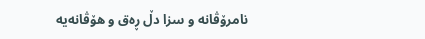نامرۆڤانە و سزا دڵ ڕەق و هۆڤانەیە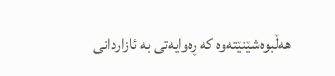هەڵبوەشێنێتەوە کە ڕەوایەتی بە ئازاردانی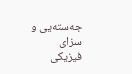جەستەیی و سزای فیزیکی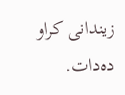زیندانی کراو دەدات.